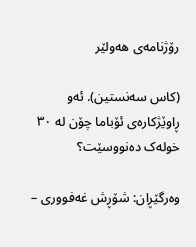رۆژنامەی ھەولێر

(کاس سەنستین). ئەو ڕاوێژکارەی ئۆباما چۆن لە ٣٠ خولەک دەنووسێت؟

وەرگێڕان: شۆڕش غەفووری –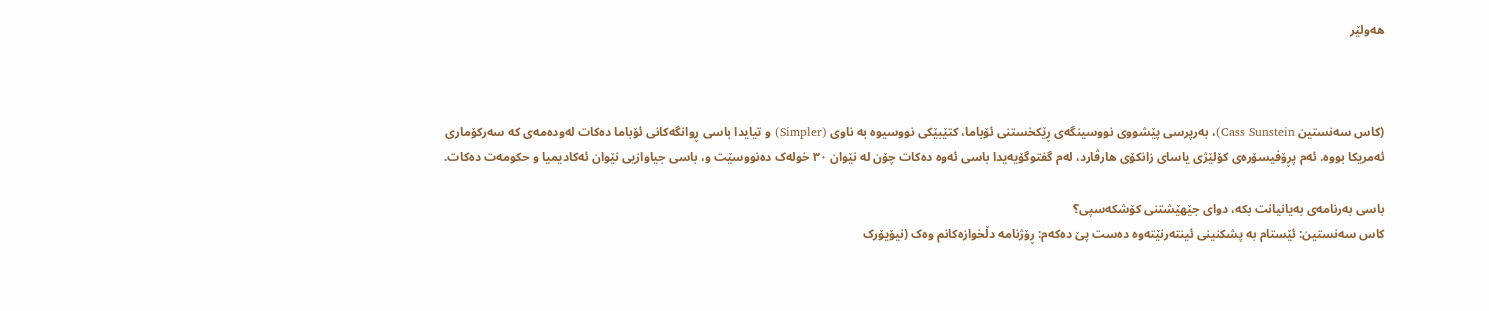هەولێر



(کاس سەنستین Cass Sunstein)، بەرپرسی پێشووی نووسینگەی ڕێکخستنی ئۆباما، کتێبێکی نووسیوە بە ناوی (Simpler) و تیایدا باسی ڕوانگەکانی ئۆباما دەکات لەودەمەی کە سەرکۆماری ئەمریکا بووە. ئەم پڕۆفیسۆرەی کۆلێژی یاسای زانکۆی هارڤارد، لەم گفتوگۆیەیدا باسی ئەوە دەکات چۆن لە نێوان ٣٠ خولەک دەنووسێت و، باسی جیاوازیی نێوان ئەکادیمیا و حکومەت دەکات.

باسی بەرنامەی بەیانیانت بکە، دوای جێهێشتنی کۆشکەسپی؟
کاس سەنستین: ئێستام بە پشکنینی ئینتەرنێتەوە دەست پێ دەکەم: ڕۆژنامە دڵخوازەکانم وەک (نیۆیۆرک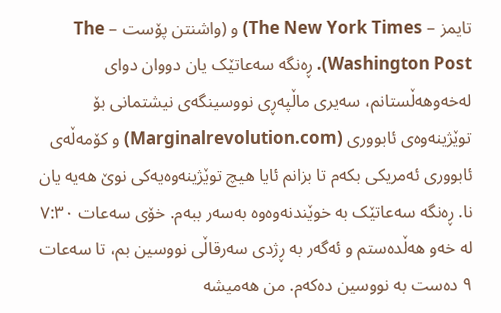تایمز – The New York Times) و (واشنتن پۆست – The Washington Post). ڕەنگە سەعاتێک یان دووان دوای لەخەوهەڵستانم، سەیری ماڵپەڕی نووسینگەی نیشتمانی بۆ توێژینەوەی ئابووری (Marginalrevolution.com) و کۆمەڵەی ئابووری ئەمریکی بکەم تا بزانم ئایا هیچ توێژینەوەیەکی نوێ هەیە یان نا. ڕەنگە سەعاتێک بە خوێندنەوەوە بەسەر ببەم. خۆی سەعات ٧:٣٠ لە خەو هەڵدەستم و ئەگەر بە ڕژدی سەرقاڵی نووسین بم، تا سەعات ٩ دەست بە نووسین دەکەم. من هەمیشە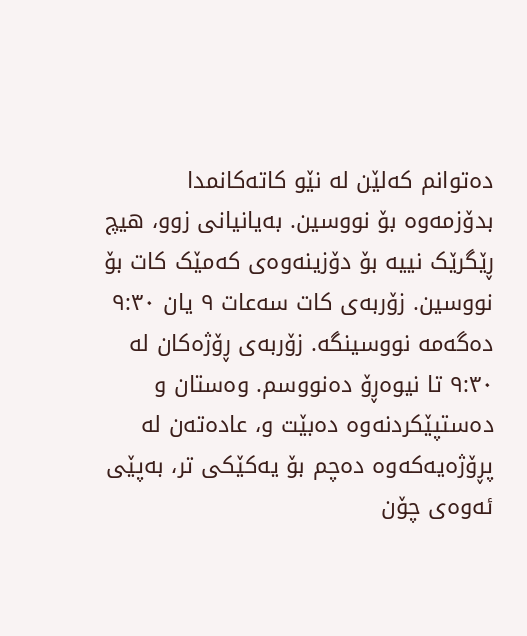دەتوانم کەلێن لە نێو کاتەکانمدا بدۆزمەوە بۆ نووسین. بەیانیانی زوو، هیچ ڕێگرێک نییە بۆ دۆزینەوەی کەمێک کات بۆ نووسین. زۆربەی کات سەعات ٩ یان ٩:٣٠ دەگەمە نووسینگە. زۆربەی ڕۆژەکان لە ٩:٣٠ تا نیوەڕۆ دەنووسم. وەستان و دەستپێکردنەوە دەبێت و، عادەتەن لە پڕۆژەیەکەوە دەچم بۆ یەکێکی تر، بەپێی ئەوەی چۆن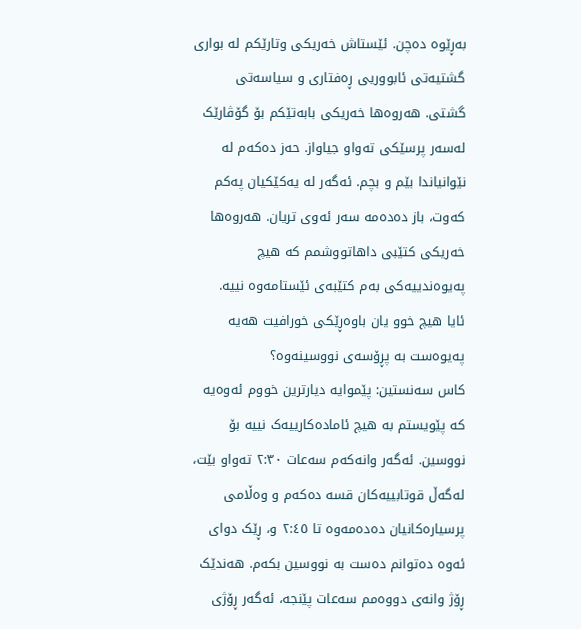بەڕێوە دەچن. ئێستاش خەریکی وتارێکم لە بواری گشتیەتی ئابووریی ڕەفتاری و سیاسەتی گشتی. هەروەها خەریکی بابەتێکم بۆ گۆڤارێک لەسەر پرسێکی تەواو جیاواز. حەز دەکەم لە نێوانیاندا بێم و بچم. ئەگەر لە یەکێکیان پەکم کەوت، باز دەدەمە سەر ئەوی تریان. هەروەها خەریکی کتێبی داهاتووشمم کە هیچ پەیوەندییەکی بەم کتێبەی ئێستامەوە نییە.
ئایا هیچ خوو یان باوەڕێکی خورافیت هەیە پەیوەست بە پڕۆسەی نووسینەوە؟
کاس سەنستین: پێموایە دیارترین خووم ئەوەیە کە پێویستم بە هیچ ئامادەکارییەک نییە بۆ نووسین. ئەگەر وانەکەم سەعات ٢:٣٠ تەواو بێت، لەگەڵ قوتابییەکان قسە دەکەم و وەڵامی پرسیارەکانیان دەدەمەوە تا ٢:٤٥ و، ڕێک دوای ئەوە دەتوانم دەست بە نووسین بکەم. هەندێک ڕۆژ وانەی دووەمم سەعات پێنجە، ئەگەر ڕۆژی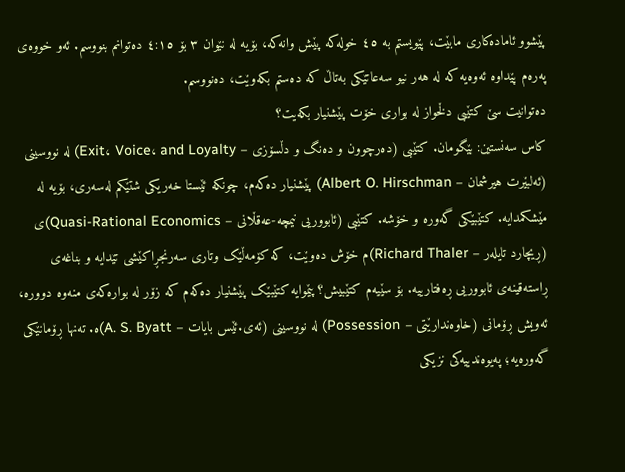پێشوو ئامادەکاری مابێت، پێویستم بە ٤٥ خولەکە پێش وانەکە، بۆیە لە نێوان ٣ بۆ ٤:١٥ دەتوانم بنووسم. ئەو خووەی پەرەم پێداوە ئەوەیە کە لە هەر نیو سەعاتێکی بەتاڵ کە دەستم بکەوێت، دەنووسم.
دەتوانیت سێ کتێبی دڵخواز لە بواری خۆت پێشنیار بکەیت؟
کاس سەنستین: بێگومان. کتێبی (دەرچوون و دەنگ و دڵسۆزی – Exit، Voice، and Loyalty) لە نووسینی (ئەلبێرت هیرشمان – Albert O. Hirschman) پێشنیار دەکەم، چونکە ئێستا خەریکی شتێکم لەسەری، بۆیە لە مێشکمدایە. کتێبێکی گەورە و خۆشە. کتێبی (ئابووریی نیمچە-عەقڵانی – Quasi-Rational Economics)ی (ڕیچارد تایلەر – Richard Thaler)م خۆش دەوێت، کە کۆمەڵێک وتاری سەرنجڕاکێشی تێدایە و بناغەی ڕاستەقینەی ئابووریی ڕەفتارییە. بۆ سێیەم کتێبیش؟ پێموایە کتێبێک پێشنیار دەکەم کە زۆر لە بوارەکەی منەوە دوورە، ئەویش ڕۆمانی (خاوەندارێتی – Possession) لە نووسینی (ئەی.ئێس بایات – A. S. Byatt)ە. تەنها ڕۆمانێکی گەورەیە؛ پەیوەندییەکی نزیکی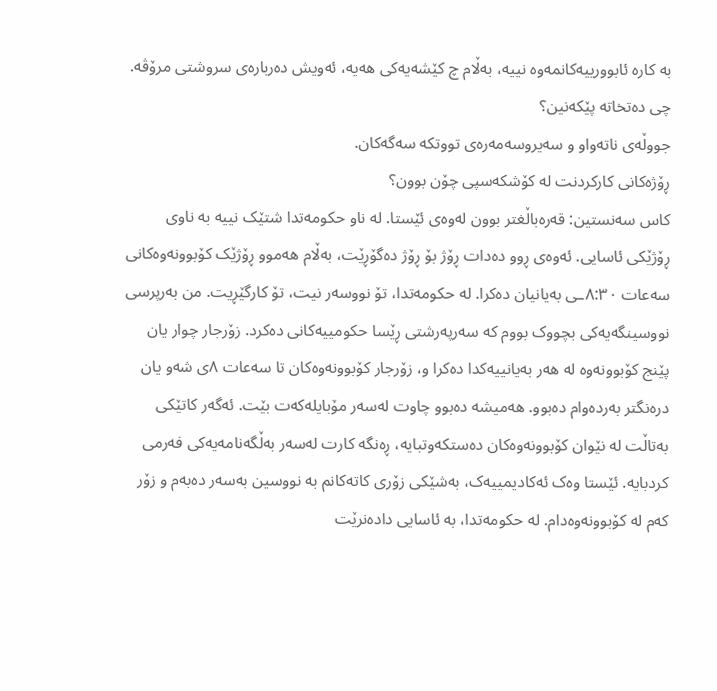بە کارە ئابوورییەکانمەوە نییە، بەڵام چ کێشەیەکی هەیە، ئەویش دەربارەی سروشتی مرۆڤە.
چی دەتخاتە پێکەنین؟
جووڵەی ناتەواو و سەیروسەمەرەی تووتکە سەگەکان.
ڕۆژەکانی کارکردنت لە کۆشکەسپی چۆن بوون؟
کاس سەنستین: قەرەباڵغتر بوون لەوەی ئێستا. لە ناو حکومەتدا شتێک نییە بە ناوی ڕۆژێکی ئاسایی. ئەوەی ڕوو دەدات ڕۆژ بۆ ڕۆژ دەگۆڕێت، بەڵام هەموو ڕۆژێک کۆبوونەوەکانی سەعات ٨:٣٠ـی بەیانیان دەکرا. لە حکومەتدا، تۆ نووسەر نیت، تۆ کارگێڕیت. من بەرپرسی نووسینگەیەکی بچووک بووم کە سەرپەرشتی ڕێسا حکومییەکانی دەکرد. زۆرجار چوار یان پێنج کۆبوونەوە لە هەر بەیانییەکدا دەکرا و، زۆرجار کۆبوونەوەکان تا سەعات ٨ی شەو یان درەنگتر بەردەوام دەبوو. هەمیشە دەبوو چاوت لەسەر مۆبایلەکەت بێت. ئەگەر کاتێکی بەتاڵت لە نێوان کۆبوونەوەکان دەستکەوتبایە، ڕەنگە کارت لەسەر بەڵگەنامەیەکی فەرمی کردبایە. ئێستا وەک ئەکادیمییەک، بەشێکی زۆری کاتەکانم بە نووسین بەسەر دەبەم و زۆر کەم لە کۆبوونەوەدام. لە حکومەتدا، بە ئاسایی دادەنرێت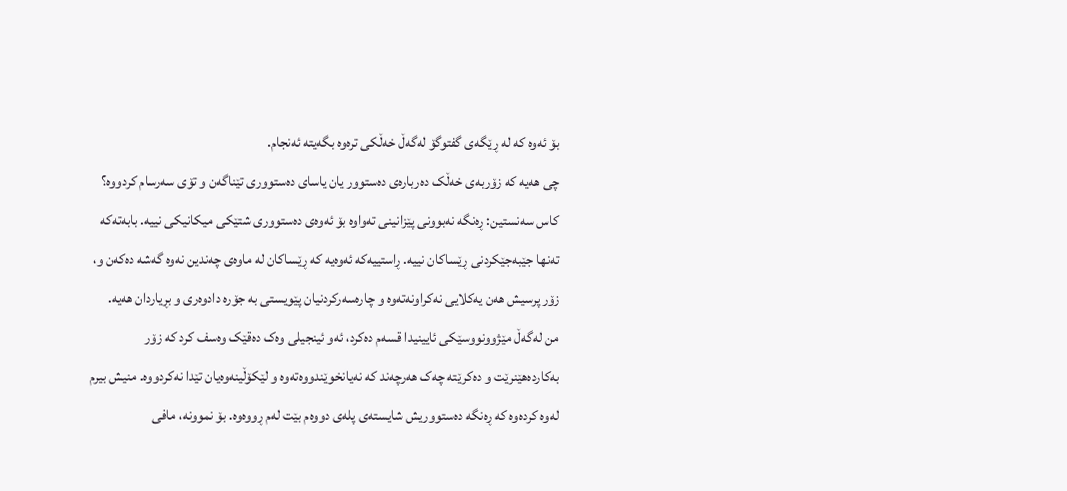بۆ ئەوە کە لە ڕێگەی گفتوگۆ لەگەڵ خەڵکی ترەوە بگەیتە ئەنجام.
چی هەیە کە زۆربەی خەڵک دەربارەی دەستوور یان یاسای دەستووری تێناگەن و تۆی سەرسام کردووە؟
کاس سەنستین: ڕەنگە نەبوونی پێزانینی تەواوە بۆ ئەوەی دەستووری شتێکی میکانیکی نییە. بابەتەکە تەنها جێبەجێکردنی ڕێساکان نییە. ڕاستییەکە ئەوەیە کە ڕێساکان لە ماوەی چەندین نەوە گەشە دەکەن و، زۆر پرسیش هەن یەکلایی نەکراونەتەوە و چارەسەرکردنیان پێویستی بە جۆرە دادوەری و بڕیاردان هەیە.
من لەگەڵ مێژوونووسێکی ئایینیدا قسەم دەکرد، ئەو ئینجیلی وەک دەقێک وەسف کرد کە زۆر بەکاردەهێنرێت و دەکرێتە چەک هەرچەند کە نەیانخوێندووەتەوە و لێکۆڵینەوەیان تێدا نەکردووە. منیش بیرم لەوە کردەوە کە ڕەنگە دەستووریش شایستەی پلەی دووەم بێت لەم ڕووەوە. بۆ نموونە، مافی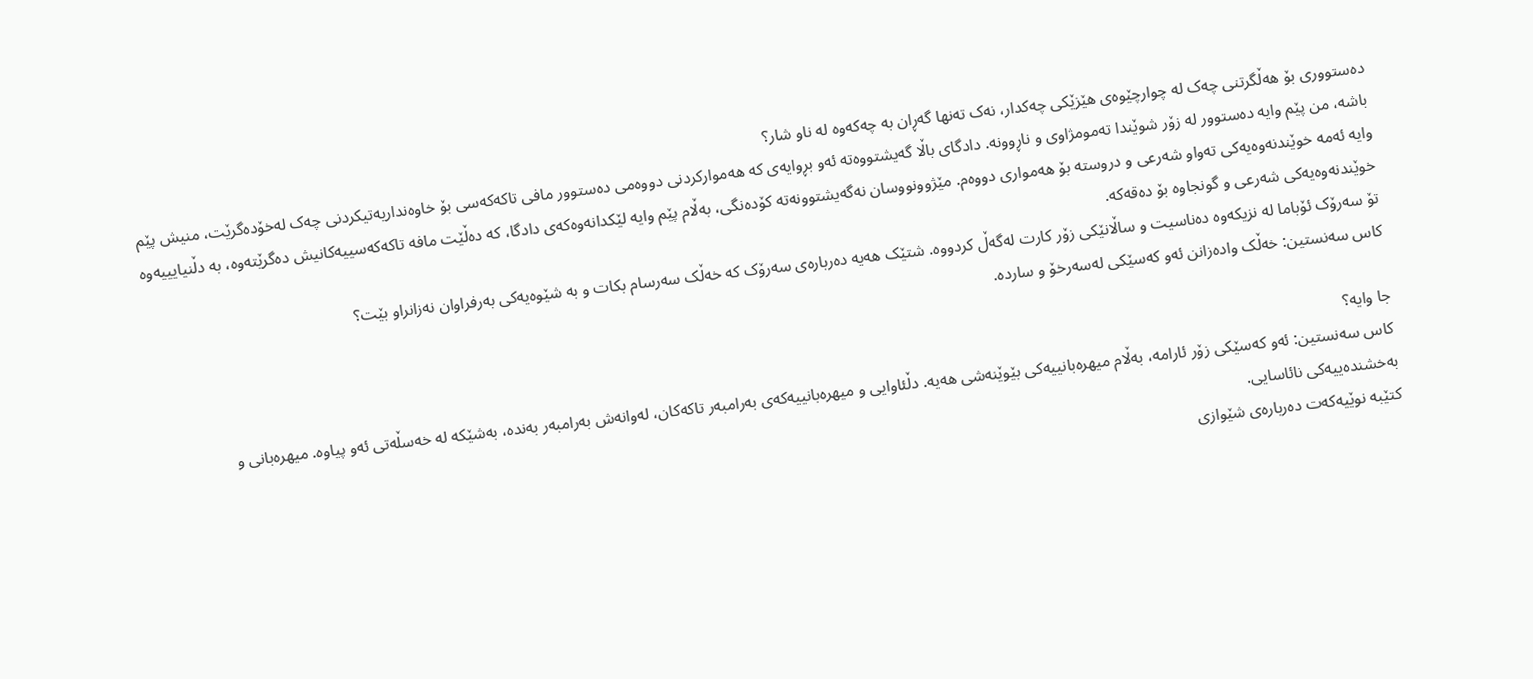دەستووری بۆ هەڵگرتنی چەک لە چوارچێوەی هێزێکی چەکدار، نەک تەنها گەڕان بە چەکەوە لە ناو شار؟
باشە، من پێم وایە دەستوور لە زۆر شوێندا تەمومژاوی و ناڕوونە. دادگای باڵا گەیشتووەتە ئەو بڕوایەی کە هەموارکردنی دووەمی دەستوور مافی تاکەکەسی بۆ خاوەنداریەتیکردنی چەک لەخۆدەگرێت، منیش پێم وایە ئەمە خوێندنەوەیەکی تەواو شەرعی و دروستە بۆ هەمواری دووەم. مێژوونووسان نەگەیشتوونەتە کۆدەنگی، بەڵام پێم وایە لێکدانەوەکەی دادگا، کە دەڵێت مافە تاکەکەسییەکانیش دەگرێتەوە، بە دڵنیایییەوە خوێندنەوەیەکی شەرعی و گونجاوە بۆ دەقەکە.
تۆ سەرۆک ئۆباما لە نزیکەوە دەناسیت و ساڵانێکی زۆر کارت لەگەڵ کردووە. شتێک هەیە دەربارەی سەرۆک کە خەڵک سەرسام بکات و بە شێوەیەکی بەرفراوان نەزانراو بێت؟
کاس سەنستین: خەڵک وادەزانن ئەو کەسێکی لەسەرخۆ و ساردە.

جا وایە؟
کاس سەنستین: ئەو کەسێکی زۆر ئارامە، بەڵام میهرەبانییەکی بێوێنەشی هەیە. دڵئاوایی و میهرەبانییەکەی بەرامبەر تاکەکان، لەوانەش بەرامبەر بەندە، بەشێکە لە خەسڵەتی ئەو پیاوە. میهرەبانی و بەخشندەییەکی نائاسایی.
کتێبە نوێیەکەت دەربارەی شێوازی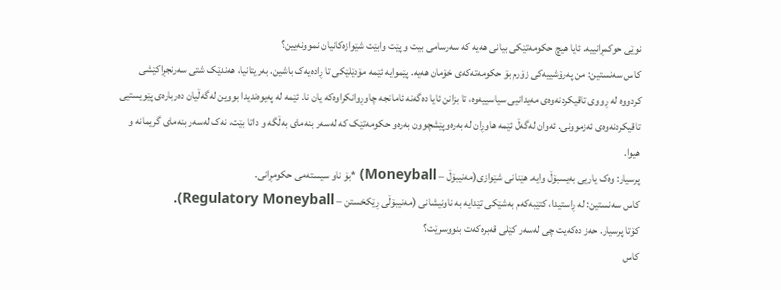نوێی حوکمڕانییە. ئایا هیچ حکومەتێکی بیانی هەیە کە سەرسامی بیت و پێت وابێت شێوازەکانیان نموونەیین؟
کاس سەنستین: من پەرۆشییەکی زۆرم بۆ حکومەتەکەی خۆمان هەیە. پێموایە ئێمە مۆدێلێکی تا ڕادەیەک باشین. بەریتانیا، هەندێک شتی سەرنجڕاکێشی کردووە لە ڕووی تاقیکردنەوەی مەیدانیی سیاسییەوە، تا بزانن ئایا دەگەنە ئامانجە چاوڕوانکراوەکە یان نا. ئێمە لە پەیوەندیدا بووین لەگەڵیان دەربارەی پێویستیی تاقیکردنەوەی ئەزموونی. ئەوان لەگەڵ ئێمە هاوڕان لە بەرەوپێشچوون بەرەو حکومەتێک کە لەسەر بنەمای بەڵگە و داتا بێت، نەک لەسەر بنەمای گریمانە و هیوا.
پرسیار: وەک یاریی بەیسبۆڵ وایە. هێنانی شێوازی(مەنیبۆڵ – Moneyball) *بۆ ناو سیستەمی حکومڕانی.
کاس سەنستین: لە ڕاستیدا، کتێبەکەم بەشێکی تێدایە بە ناونیشانی (مەنیبۆڵی ڕێکخستن – Regulatory Moneyball).
کۆتا پرسیار. حەز دەکەیت چی لەسەر کێلی قەبرەکەت بنووسرێت؟
کاس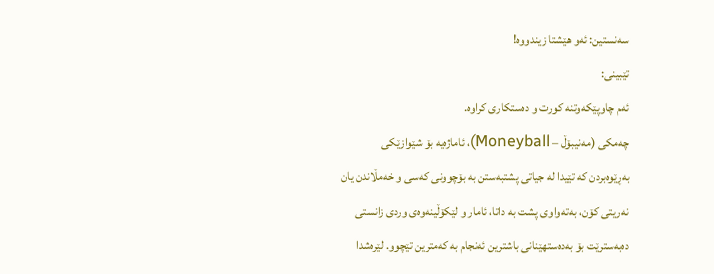سەنستین: ئەو هێشتا زیندووە!
تێبینی:
ئەم چاوپێکەوتنە کورت و دەستکاری کراوە.
چەمکی (مەنیبۆڵ – Moneyball)، ئاماژەیە بۆ شێوازێکی بەڕێوەبردن کە تێیدا لە جیاتی پشتبەستن بە بۆچوونی کەسی و خەمڵاندن یان نەریتی کۆن، بەتەواوی پشت بە داتا، ئامار و لێکۆڵینەوەی وردی زانستی دەبەسترێت بۆ بەدەستهێنانی باشترین ئەنجام بە کەمترین تێچوو. لێرەشدا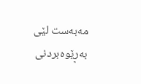مەبەست لێی بەڕێوەبردنی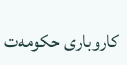کاروباری حکومەت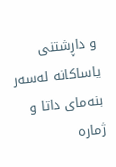و داڕشتنی یاساکانە لەسەر بنەمای داتا و ژمارە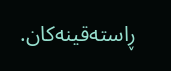ڕاستەقینەکان.